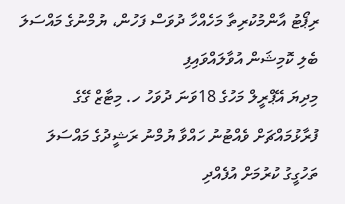ރިޕޯޓު އާންމުކުރިތާ މަހެއްހާ ދުވަސް ފަހުން، ޔުމްނުގެ މައްސަލަ ބެލި ކޮމިޝަން އުވާލައްވައިފި
މިދިޔަ އޭޕްރީލް މަހުގެ 18ވަނަ ދުވަހު ހ. މިޓާޒް ގޭގެ ފުރާޅުމައްޗަށް ވެއްޓުނު ހައްވާ ޔުމްނު ރަޝީދުގެ މައްސަލަ ތަހުގީގު ކުރުމަށް އުފެއްދި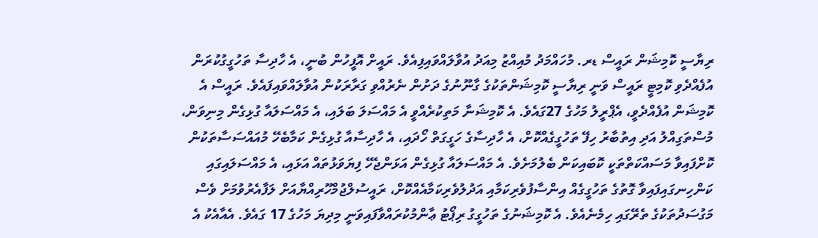ރިޔާސީ ކޮމިޝަން ރައީސް ޑރ. މުހައްމަދު މުއިއްޒު މިއަދު އުވާލައްވައިފިއެވެ. ރައީށް އޮފީހުން ބުނީ، އެ ހާދިސާ ތަހުގީގުކުރަން އުފެއްދެވި ކޮމިޓީ ރައީސް ވަނީ ރިޔާސީ ކޮމިޝަންތަކުގެ ގާނޫނުގެ ދަށުން ނެރުއްވި ގަރާރަކުން އުވާލައްވައިފައެވެ. ރައީސް އެ ކޮމިޝަން އުފެއްދެވީ، އެޕްރީލު މަހުގެ 27ގައެވެ. އެ ކޮމިޝަނާ މަތިކުރެއްވީ އެ މައްސަލަ ބަލައި، އެ މައްސަލައާ ގުޅިގެން މިނިވަން، މުސްތަގިއްލު އަދި އިތުބާރު ހިފޭ ތަހުގީގެއްކޮށް، އެ ހާދިސާގެ ހަގީގަތް ހޯދައި، އެ ހާދިސާއާ ގުޅިގެން ކަމާބެހޭ މުއައްސަސާތަކުން ކޮށްފައިވާ މަސައްކަތްތަކީ ކޮބައިކަން ބެލުމަށެވެ. އެ މައްސަލައާ ގުޅިގެން އަޅަންޖެހޭ ފިޔަވަޅުތައް އަޅައި، އެ މައްސަލައިގައި ކަންހިނގައިފައިވާ ގޮތުގެ ތަހުގީގެއް އިންސާފުވެރިކަމާއި އަދުލުވެރިކަމާއެއްކޮށް، ރައީސުލްޖުމްހޫރިއްޔާއަށް ލަފާއެރުވުމަށް ވެސް މަގުސަދުތަކުގެ ތެރޭގައި ހިމެނެއެވެ. އެ ކޮމިޝަނުގެ ތަހުގީގު ރިޕޯޓު ޢާންމުކުރައްވާފައިވަނީ މިދިޔަ މަހުގެ 17 ގައެވެ. އެއާއެކު އެ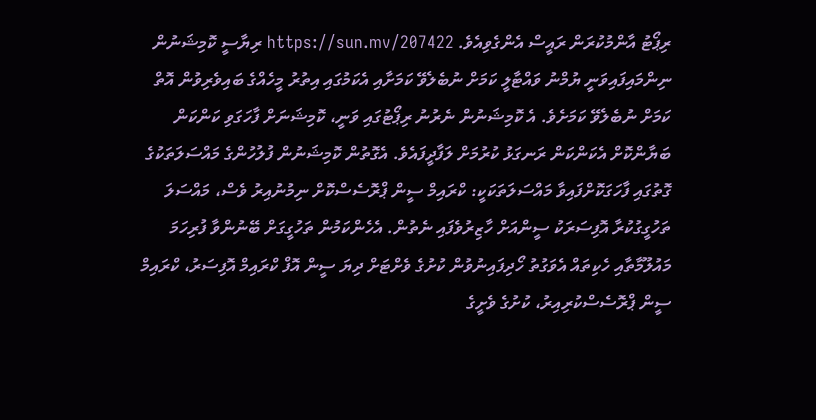ރިޕޯޓު އާންމުކުރަން ރައީސް އެންގެވިއެވެ. https://sun.mv/207422 ރިޔާސީ ކޮމިޝަނުން ނިންމައިފައިވަނީ ޔުމްނު ވައްޓާލީ ކަމަށް ނުބެލެވޭ ކަމަށާއި އެކަމުގައި އިތުރު މީހެއްގެ ބައިވެރިވުން އޮތް ކަމަށް ނުބެލެވޭ ކަމަށެވެ. އެ ކޮމިޝަނުން ނެރުނު ރިޕޯޓުގައި ވަނީ، ކޮމިޝަނަށް ފާހަގަވި ކަންކަން ބަޔާންކޮށް އެކަންކަން ރަނގަޅު ކުރުމަށް ލަފާދީފައެވެ. އެގޮތުން ކޮމިޝަނުން ފުލުހުންގެ މައްސަލަތަކުގެ ގޮތުގައި ފާހަގަކޮށްފައިވާ މައްސަލަތަކަކީ: ކްރައިމް ސީން ޕްރޮސެސްކޮށް ނިމުނުއިރު ވެސް، މައްސަލަ ތަހުގީގުކުރާ އޮފިސަރަކު ސީންއަށް ހާޒިރުވެފައި ނެތުން. އެހެންކަމުން ތަހުގީގަށް ބޭނުންވާ ފުރިހަމަ މައުލޫމާތާއި ހެކިތައް އެވަގުތު ހޯދިފައިނުވުން ކުށުގެ ވެށްޓަށް ދިޔަ ސީން އޮފް ކްރައިމް އޮފިސަރު، ކްރައިމް ސީން ޕްރޮސެސްކުރިއިރު، ކުށުގެ ވެށީގެ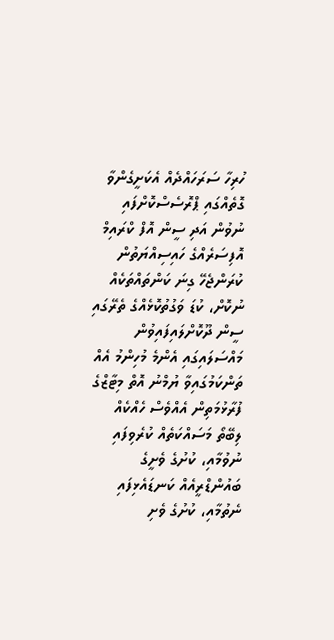ހުރިހާ ސަރަހައްދެއް އެކަށީގެންވާ ގޮތެއްގައި ޕްރޮސެސްކޮށްފައި ނުވުން އަދި ސީން އޮފް ކްރައިމް އޮފިސަރެއްގެ ހައިސިއްޔަތުން ކުރަންޖެހޭ ގިނަ ކަންތައްތަކެއް ނުކޮށް، ކުޑަ ވަގުތުކޮޅެއްގެ ތެރޭގައި ސީން ދޫކޮށްލައިފައިވުން މައްސަލައިގައި އެންމެ މުހިންމު އެއް ތަންކަމުގައިވާ ޔުމްނު އޮތް މިޓާޒްގެ ފުރާޅުމަތިން އެއްވެސް ހެއްކެއް ލިބޭތޯ މަސައްކަތެއް ކުރެވިފައި ނުވުމާއި، ކުށުގެ ވެށީގެ ބައުންޑްރީއެއް ކަނޑައެޅިފައި ނެތުމާއި، ކުށުގެ ވެށި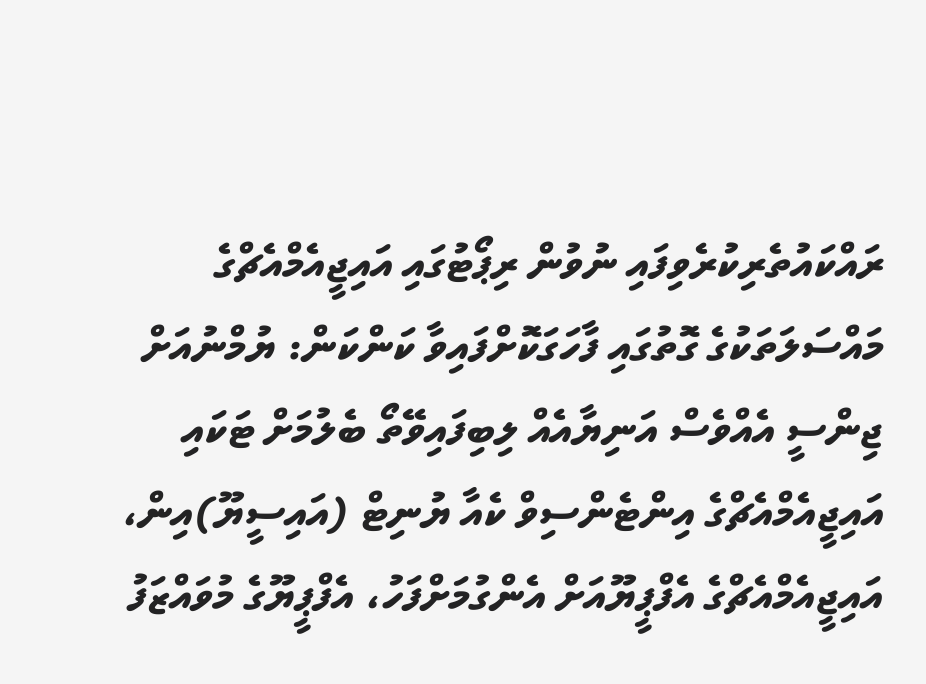ރައްކައުތެރިކުރެވިފައި ނުވުން ރިޕޯޓުގައި އައިޖީއެމްއެޗްގެ މައްސަލަތަކުގެ ގޮތުގައި ފާހަގަކޮށްފައިވާ ކަންކަން: ޔުމްނުއަށް ޖިންސީ އެއްވެސް އަނިޔާއެއް ލިބިފައިވޭތޯ ބެލުމަށް ޓަކައި އައިޖީއެމްއެޗްގެ އިންޓެންސިވް ކެއާ ޔުނިޓް (އައިސީޔޫ)އިން، އައިޖީއެމްއެޗްގެ އެފްޕީޔޫއަށް އެންގުމަށްފަހު، އެފްޕީޔޫގެ މުވައްޒަފު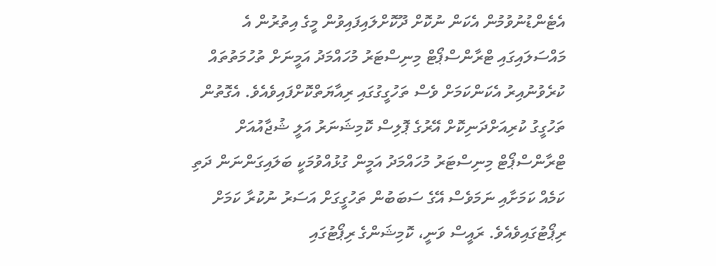އެޓެންޑުނުވުމުން އެކަން ނުކޮށް ދޫކޮށްލައިފައިވުން މީގެ އިތުރުން އެ މައްސަލައިގައި ޓްރާންސްޕޯޓް މިނިސްޓަރު މުހައްމަދު އަމީނަށް ތުހުމަތުތައް ކުރެވުނުއިރު އެކަންކަމަށް ވެސް ތަހުގީގުގައި ރިއާޔަތްކޮށްފައިވެއެވެ. އެގޮތުން ތަހުގީގު ކުރިއަށްދަނިކޮށް އޭރުގެ ޕޮލިސް ކޮމިޝަނަރު އަލީ ޝުޖާއުއަށް ޓްރާންސްޕޯޓް މިނިސްޓަރު މުހައްމަދު އަމީން ގުޅުއްވުމަކީ ބަލައިގަންނަން ދަތި ކަމެއް ކަމަށާއި ނަމަވެސް އޭގެ ސަބަބުން ތަހުގީގަށް އަސަރު ނުކުރާ ކަމަށް ރިޕޯޓުގައިވެއެވެ. ރައީސް ވަނީ، ކޮމިޝަންގެ ރިޕޯޓުގައި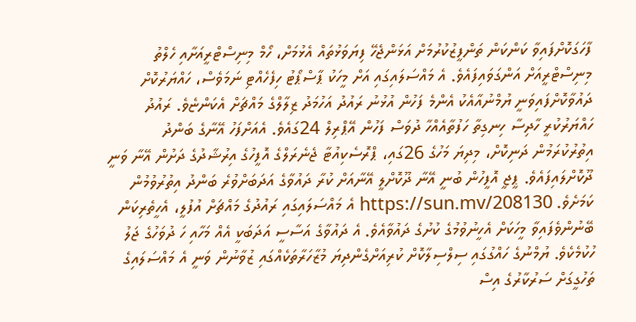ފާހަގަކޮށްފައިވާ ކަންކަން ތަންފީޒުކުރުމަށް އަޅަންޖެހޭ ފިޔަވަޅުތައް އެޅުމަށް، ހޯމް މިނިސްޓްރީއަށާއި ހެލްތު މިނިސްޓްރީއަށް އަންގަވައިފައެވެ. އެ މައްސަލައިގައި އަށް މީހަކު ޕާސްޕޯޓު ހިފެހެއްޓި ނަމަވެސް، ހައްޔަރުކޮށް ދައުވާކޮށްފައިވަނީ ޔުމްނުއާއެކު އެންމެ ފަހުން އުޅުނު ރައުދު އަހުމަދު ޒިލާލްގެ މައްޗަށް އެކަންޏެވެ. ރައުދު ހައްޔަރުކުރީ ހާދިސާ ހިނގިތާ ހަފުތާއެއްހާ ދުވަސް ފަހުން އޭޕްރިލް 24ގައެވެ. އެއަށްފަހު އޭނާގެ ބަންދު އިތުރުކުރަމުން ދަނިކޮށް، މިދިޔަ މަހުގެ 26ގައި، ޕްރޮސެކިއުޓާ ޖެނެރަލްގެ އޮފީހުގެ އިރުޝާދުގެ ދަށުން އޭނާ ވަނީ ދޫކޮށްލައިފައެވެ. ޕީޖީ އޮފީހުން ބުނީ އޭނާ ދޫކޮށްލީ އޭނާއަށް ކުރާ ދައުވާގެ އަދަބަށްވުރެ ބަންދު އިތުރުވުމުން ކަމަށެވެ. https://sun.mv/208130 އެ މައްސަލައިގައި ރައުދުގެ މައްޗަށް އުފުލީ، އެހީތެރިކަން ބޭނުންވެފައިވާ މީހަކަށް އެހީނުވުމުގެ ކުށުގެ ދައުވާއެވެ. އެ ދައުވާގެ އަސާސީ އަދަބަކީ އެއް މަހާއި ހަ ދުވަހުގެ ޖަލު ހުކުމެކެވެ. ޔުމްނުގެ ހައްގުގައި ސިލްސިލާކޮށް ކުރިއަށްގެންދިޔަ މުޒާހަރާތަކެއްގައި ޒުވާނުން ވަނީ އެ މައްސަލައިގެ ތަހުގީގަށް ސަރުކާރުގެ އިސް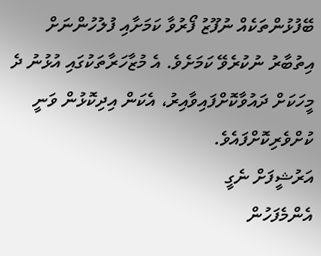ބޭފުޅުންތަކެއް ނުފޫޒު ފޯރުވާ ކަމަށާއި ފުލުހުންނަށް އިތުބާރު ނުކުރެވޭ ކަމަށެވެ. އެ މުޒާހަރާތަކުގައި އުޅުނު ދެ މީހަކަށް ދައުވާކޮށްފައިވާއިރު، އެކަން އިދިކޮޅުން ވަނީ ކުށްވެރިކޮށްފައެވެ.
އަރުޝީފަށް ނެގީ
އެންމެފަހުން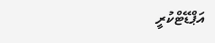އަޕްޑޭޓްކުރީ